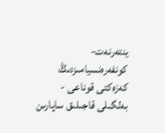ينتەرنەت-كونفەرەنسيامىزدىڭ كەزەكتى قوناعى - بەلگىلى قاجىلىق ساپارىن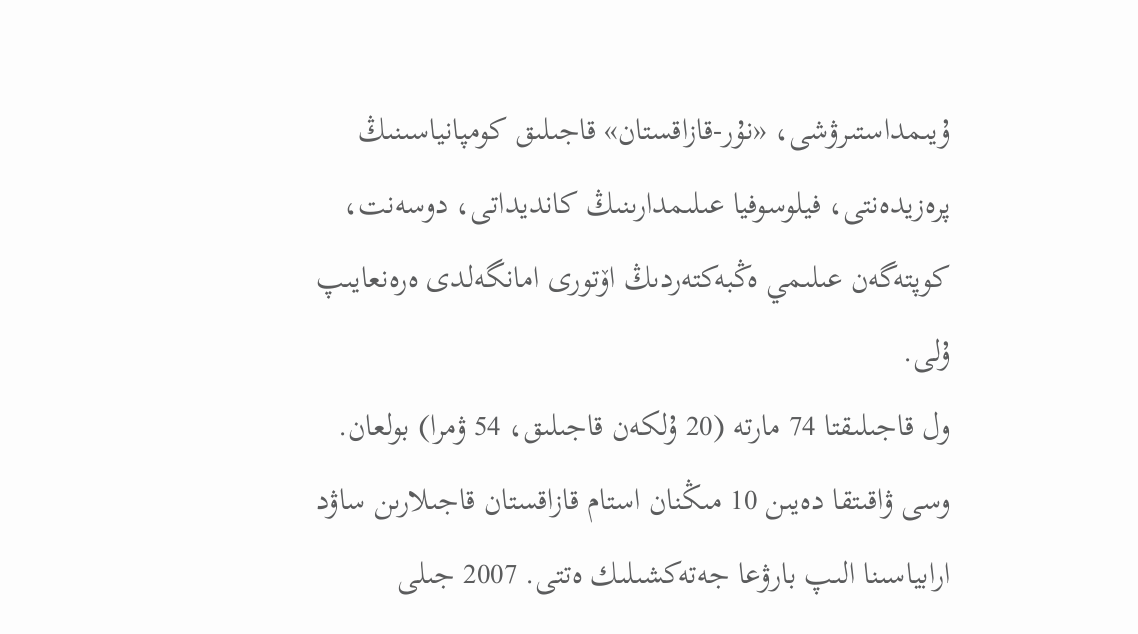ۇيىمداستىرۋشى، «نۇر-قازاقستان» قاجىلىق كومپانياسىنىڭ پرەزيدەنتى، فيلوسوفيا عىلىمدارىنىڭ كانديداتى، دوسەنت، كوپتەگەن عىلىمي ەڭبەكتەردىڭ اۆتورى امانگەلدى ەرەنعايىپ ۇلى.
ول قاجىلىقتا 74 مارتە (20 ۇلكەن قاجىلىق، 54 ۋمرا) بولعان. وسى ۋاقىتقا دەيىن 10 مىڭنان استام قازاقستان قاجىلارىن ساۋد ارابياسىنا الىپ بارۋعا جەتەكشىلىك ەتتى. 2007 جىلى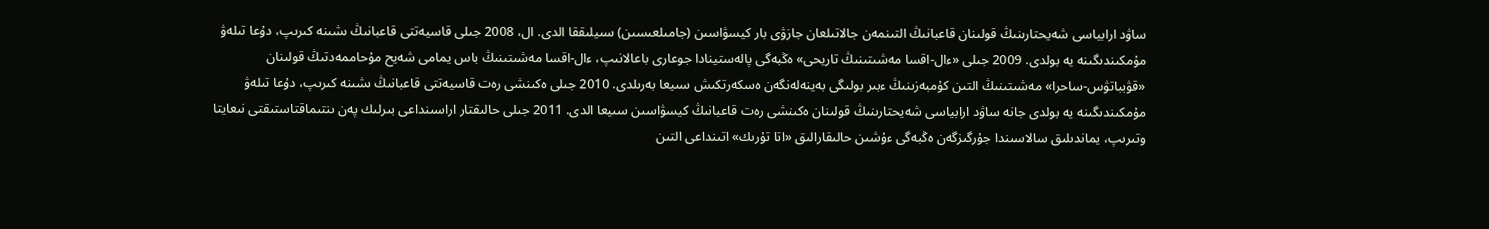ساۋد ارابياسى شەيحتارىنىڭ قولىنان قاعبانىڭ التىنمەن جالاتىلعان جازۋى بار كيسۋاسىن (جامىلعىسىن) سىيلىققا الدى. ال، 2008 جىلى قاسيەتتى قاعبانىڭ ىشىنە كىرىپ، دۇعا تىلەۋ مۇمكىندىگىنە يە بولدى. 2009 جىلى «ءال-اقسا مەشىتىنىڭ تاريحى» ەڭبەگى پالەستينادا جوعارى باعالانىپ، ءال-اقسا مەشىتىنىڭ باس يمامى شەيح مۇحاممەدتىڭ قولىنان «قۋبباتۋس-ساحرا» مەشىتىنىڭ التىن كۇمبەزىنىڭ ءبىر بولىگى بەينەلەنگەن ەسكەرتكىش سىيعا بەرىلدى. 2010 جىلى ەكىنشى رەت قاسيەتتى قاعبانىڭ ىشىنە كىرىپ، دۇعا تىلەۋ مۇمكىندىگىنە يە بولدى جانە ساۋد ارابياسى شەيحتارىنىڭ قولىنان ەكىنشى رەت قاعبانىڭ كيسۋاسىن سىيعا الدى. 2011 جىلى حالىقتار اراسىنداعى بىرلىك پەن ىنتىماقتاستىقتى نىعايتا وتىرىپ، يماندىلىق سالاسىندا جۇرگىزگەن ەڭبەگى ءۇشىن حالىقارالىق «اتا تۇرىك» اتىنداعى التىن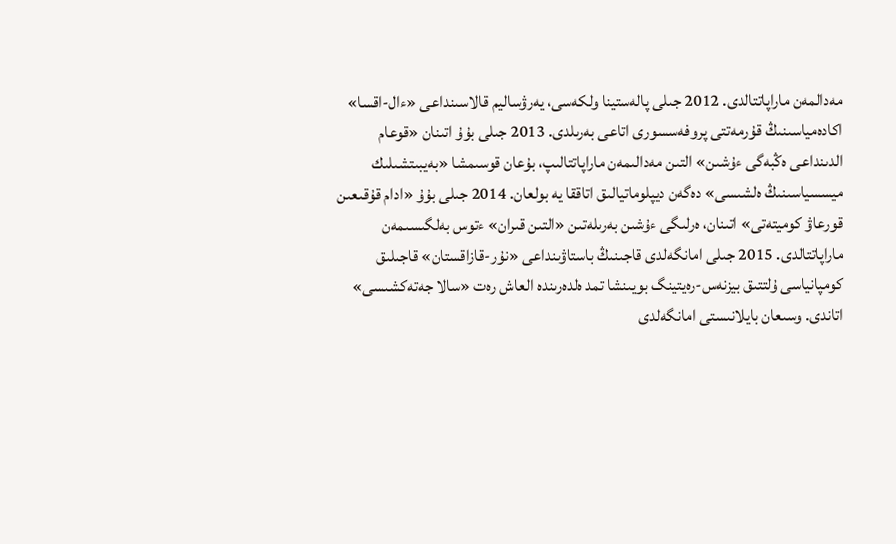مەدالمەن ماراپاتتالدى. 2012 جىلى پالەستينا ولكەسى، يەرۋساليم قالاسىنداعى «ءال-اقسا» اكادەمياسىنىڭ قۇرمەتتى پروفەسسورى اتاعى بەرىلدى. 2013 جىلى بۇۇ اتىنان «قوعام الدىنداعى ەڭبەگى ءۇشىن» التىن مەدالىمەن ماراپاتتالىپ، بۇعان قوسىمشا «بەيبىتشىلىك ميسسياسىنىڭ ەلشىسى» دەگەن ديپلوماتيالىق اتاققا يە بولعان. 2014 جىلى بۇۇ «ادام قۇقىعىن قورعاۋ كوميتەتى» اتىنان، ەرلىگى ءۇشىن بەرىلەتىن «التىن قىران» ءتوس بەلگىسىمەن ماراپاتتالدى. 2015 جىلى امانگەلدى قاجىنىڭ باستاۋىنداعى «نۇر-قازاقستان» قاجىلىق كومپانياسى ۇلتتىق بيزنەس-رەيتينگ بويىنشا تمد ەلدەرىندە العاش رەت «سالا جەتەكشىسى» اتاندى. وسىعان بايلانىستى امانگەلدى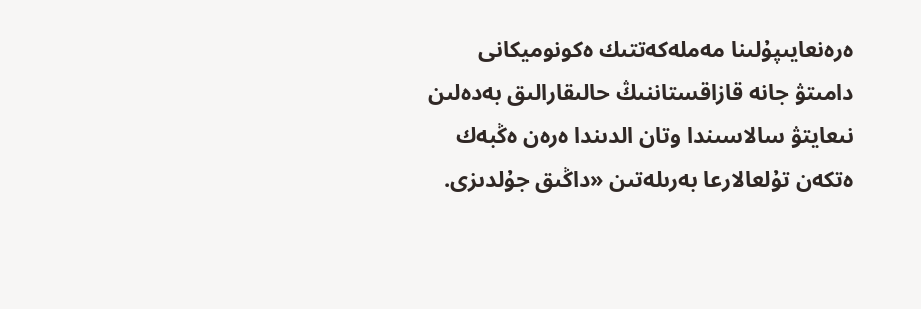ەرەنعايىپۇلىنا مەملەكەتتىك ەكونوميكانى دامىتۋ جانە قازاقستاننىڭ حالىقارالىق بەدەلىن نىعايتۋ سالاسىندا وتان الدىندا ەرەن ەڭبەك ەتكەن تۇلعالارعا بەرىلەتىن «داڭىق جۇلدىزى.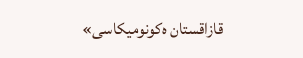قازاقستان ەكونوميكاسى»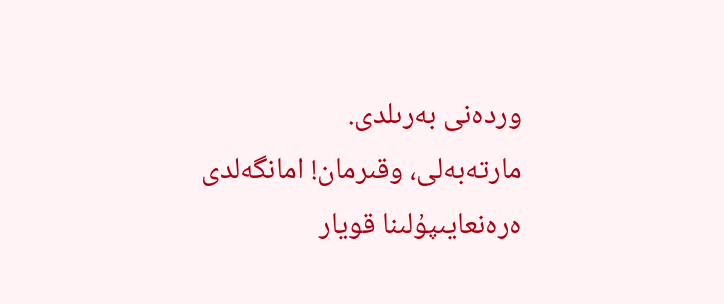وردەنى بەرىلدى.
مارتەبەلى، وقىرمان! امانگەلدى ەرەنعايىپۇلىنا قويار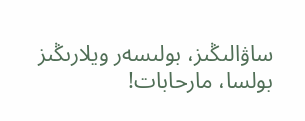ساۋالىڭىز، بولىسەر ويلارىڭىز بولسا، مارحابات!